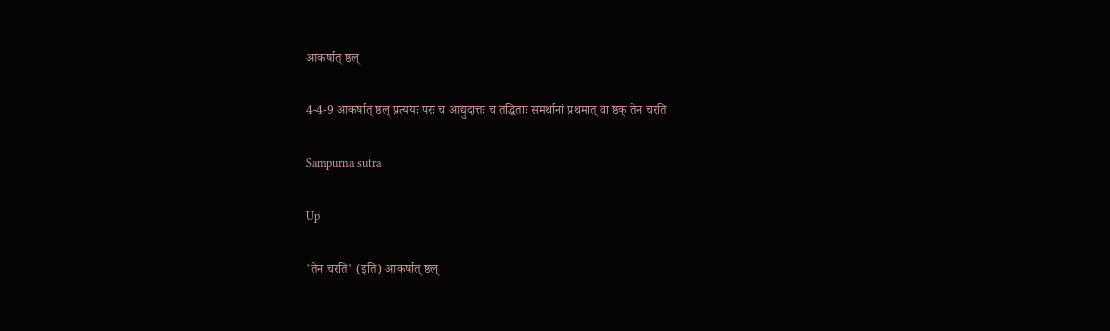आकर्षात् ष्ठल्

4-4-9 आकर्षात् ष्ठल् प्रत्ययः परः च आद्युदात्तः च तद्धिताः समर्थानां प्रथमात् वा ष्ठक् तेन चरति

Sampurna sutra

Up

'तेन चरति' (इति) आकर्षात् ष्ठल्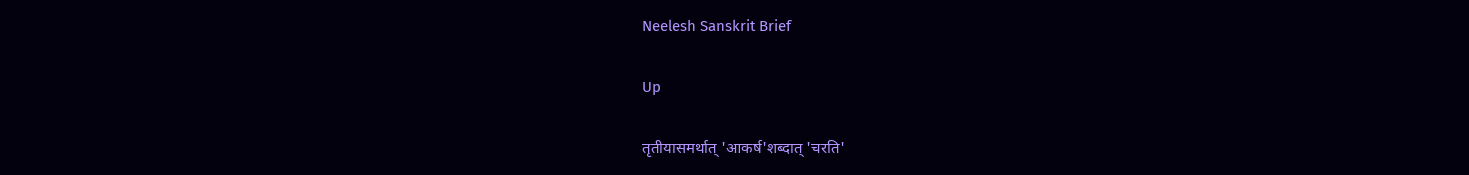Neelesh Sanskrit Brief

Up

तृतीयासमर्थात् 'आकर्ष'शब्दात् 'चरति'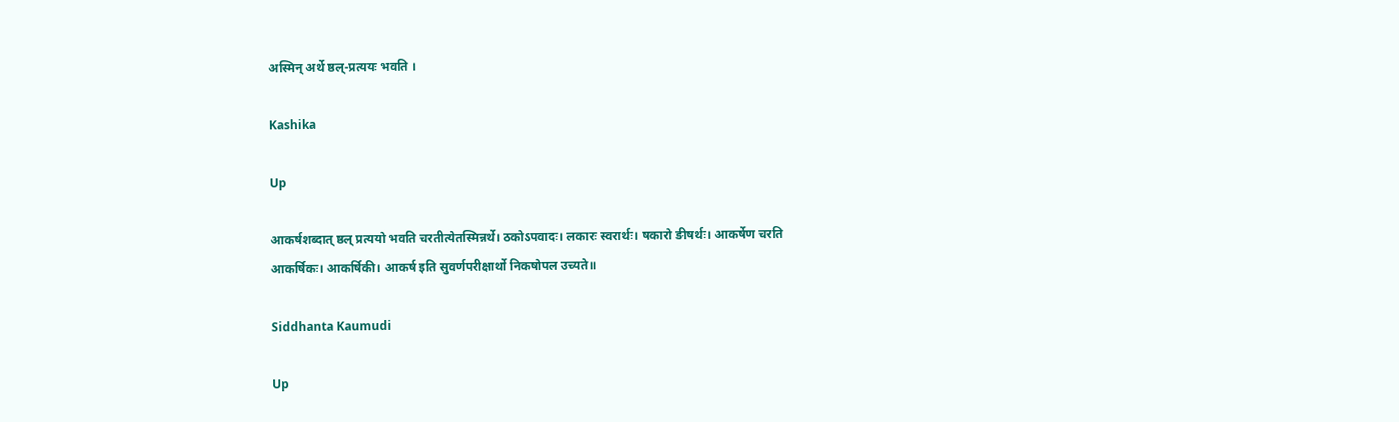अस्मिन् अर्थे ष्ठल्-प्रत्ययः भवति ।

Kashika

Up

आकर्षशब्दात् ष्ठल् प्रत्ययो भवति चरतीत्येतस्मिन्नर्थे। ठकोऽपवादः। लकारः स्वरार्थः। षकारो ङीषर्थः। आकर्षेण चरति आकर्षिकः। आकर्षिकी। आकर्ष इति सुवर्णपरीक्षार्थो निकषोपल उच्यते॥

Siddhanta Kaumudi

Up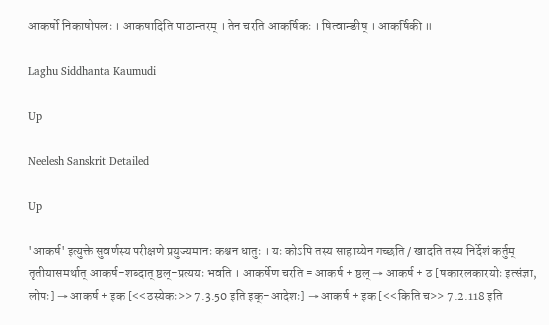आकर्षो निकाषोपलः । आकषादिति पाठान्तरम् । तेन चरति आकर्षिकः । षित्वान्ङीष् । आकर्षिकी ॥

Laghu Siddhanta Kaumudi

Up

Neelesh Sanskrit Detailed

Up

'आकर्ष' इत्युक्ते सुवर्णस्य परीक्षणे प्रयुज्यमानः कश्चन धातुः । यः कोऽपि तस्य साहाय्येन गच्छति / खादति तस्य निर्देशं कर्तुम् तृतीयासमर्थात् आकर्ष-शब्दात् ष्ठल्-प्रत्ययः भवति । आकर्षेण चरति = आकर्ष + ष्ठल् → आकर्ष + ठ [षकारलकारयोः इत्संज्ञा, लोपः] → आकर्ष + इक [<<ठस्येकः>> 7.3.50 इति इक्-आदेशः] → आकर्ष + इक [<<किति च>> 7.2.118 इति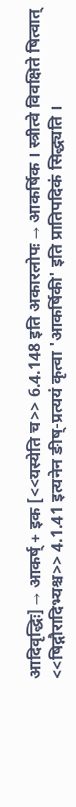आदिवृद्धिः] → आकर्ष् + इक [<<यस्येति च>> 6.4.148 इति अकारलोपः → आकर्षिक । स्त्रीत्वे विवक्षिते षित्वात् <<षिद्गौरादिभ्यश्च>> 4.1.41 इत्यनेन ङीष्-प्रत्ययं कृत्वा 'आकर्षिकी' इति प्रातिपदिकं सिद्ध्यति ।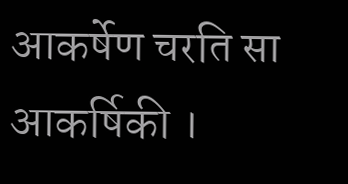आकर्षेण चरति सा आकर्षिकी ।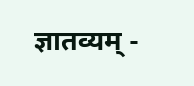ज्ञातव्यम् -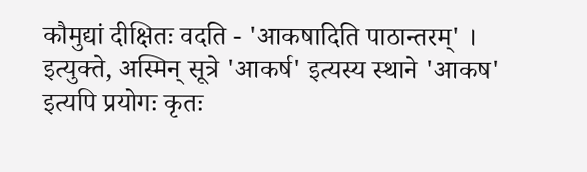कौमुद्यां दीक्षितः वदति - 'आकषादिति पाठान्तरम्' । इत्युक्ते, अस्मिन् सूत्रे 'आकर्ष' इत्यस्य स्थाने 'आकष' इत्यपि प्रयोगः कृतः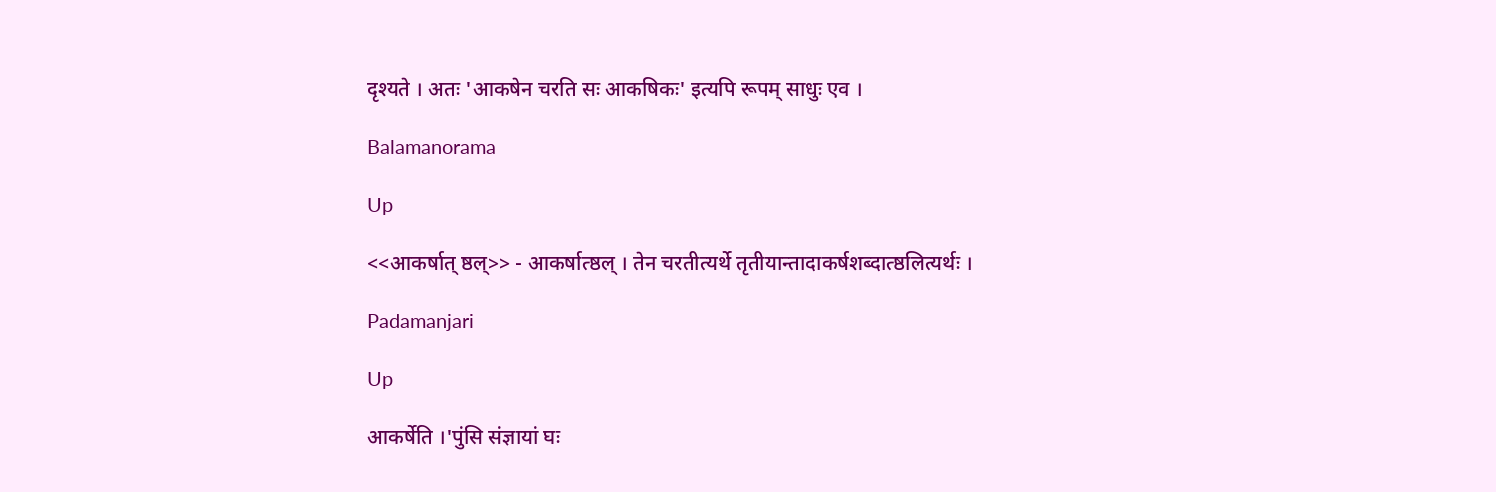दृश्यते । अतः 'आकषेन चरति सः आकषिकः' इत्यपि रूपम् साधुः एव ।

Balamanorama

Up

<<आकर्षात् ष्ठल्>> - आकर्षात्ष्ठल् । तेन चरतीत्यर्थे तृतीयान्तादाकर्षशब्दात्ष्ठलित्यर्थः ।

Padamanjari

Up

आकर्षेति ।'पुंसि संज्ञायां घः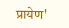प्रायेण'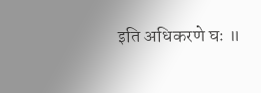इति अधिकरणे घः ॥